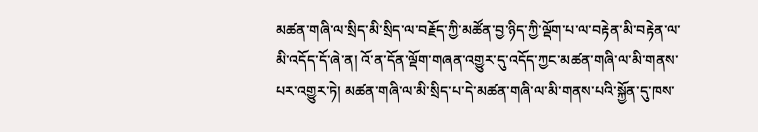མཚན་གཞི་ལ་སྲིད་མི་སྲིད་ལ་བརྗོད་ཀྱི་མཚོན་བྱ་ཉིད་ཀྱི་ལྡོག་པ་ལ་བརྟེན་མི་བརྟེན་ལ་མི་འདོད་དོ་ཞེ་ན། འོ་ན་དོན་ལྡོག་གཞན་འགྱུར་དུ་འདོད་ཀྱང་མཚན་གཞི་ལ་མི་གནས་པར་འགྱུར་ཏེ། མཚན་གཞི་ལ་མི་སྲིད་པ་དེ་མཚན་གཞི་ལ་མི་གནས་པའི་སྐྱོན་དུ་ཁས་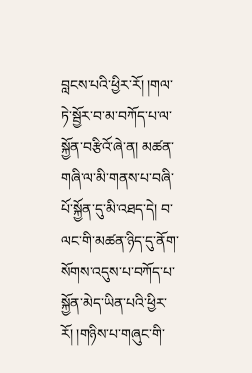བླངས་པའི་ཕྱིར་རོ། །གལ་ཏེ་སྦྱོར་བ་མ་བཀོད་པ་ལ་སྐྱོན་བརྩིའོ་ཞེ་ན། མཚན་གཞི་ལ་མི་གནས་པ་བཞི་པོ་སྐྱོན་དུ་མི་འཐད་དེ། བ་ལང་གི་མཚན་ཉིད་དུ་ནོག་སོགས་འདུས་པ་བཀོད་པ་སྐྱོན་མེད་ཡིན་པའི་ཕྱིར་རོ། །གཉིས་པ་གཞུང་གི་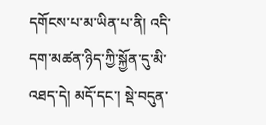དགོངས་པ་མ་ཡིན་པ་ནི། འདི་དག་མཚན་ཉིད་ཀྱི་སྐྱོན་དུ་མི་འཐད་དེ། མདོ་དང་། སྡེ་བདུན་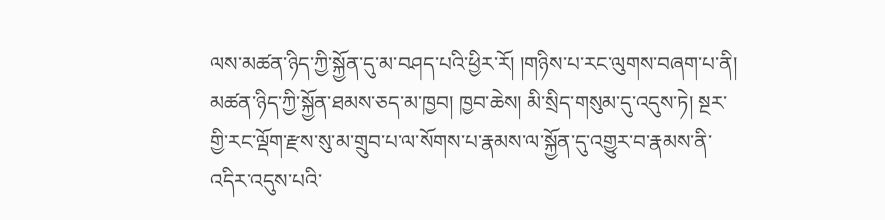ལས་མཚན་ཉིད་ཀྱི་སྐྱོན་དུ་མ་བཤད་པའི་ཕྱིར་རོ། །གཉིས་པ་རང་ལུགས་བཞག་པ་ནི། མཚན་ཉིད་ཀྱི་སྐྱོན་ཐམས་ཅད་མ་ཁྱབ། ཁྱབ་ཆེས། མི་སྲིད་གསུམ་དུ་འདུས་ཏེ། སྔར་གྱི་རང་ལྡོག་རྫས་སུ་མ་གྲུབ་པ་ལ་སོགས་པ་རྣམས་ལ་སྐྱོན་དུ་འགྱུར་བ་རྣམས་ནི་འདིར་འདུས་པའི་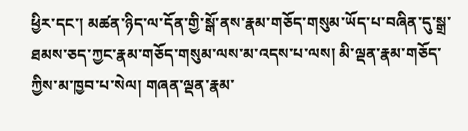ཕྱིར་དང་། མཚན་ཉིད་ལ་དོན་གྱི་སྒོ་ནས་རྣམ་གཅོད་གསུམ་ཡོད་པ་བཞིན་དུ་སྒྲ་ཐམས་ཅད་ཀྱང་རྣམ་གཅོད་གསུམ་ལས་མ་འདས་པ་ལས། མི་ལྡན་རྣམ་གཅོད་ཀྱིས་མ་ཁྱབ་པ་སེལ། གཞན་ལྡན་རྣམ་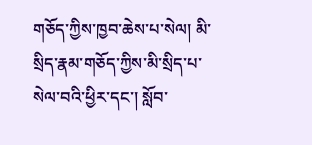གཅོད་ཀྱིས་ཁྱབ་ཆེས་པ་སེལ། མི་སྲིད་རྣམ་གཅོད་ཀྱིས་མི་སྲིད་པ་སེལ་བའི་ཕྱིར་དང་། སློབ་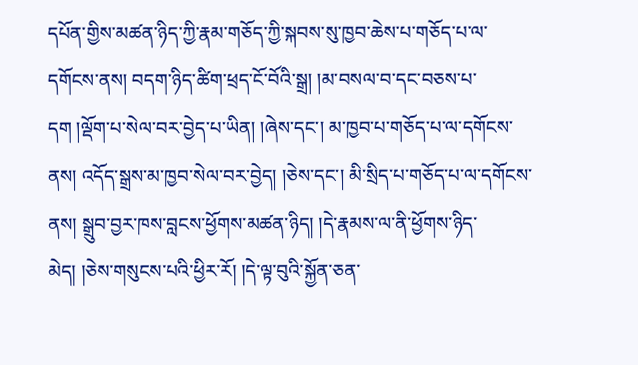དཔོན་གྱིས་མཚན་ཉིད་ཀྱི་རྣམ་གཅོད་ཀྱི་སྐབས་སུ་ཁྱབ་ཆེས་པ་གཅོད་པ་ལ་དགོངས་ནས། བདག་ཉིད་ཚིག་ཕྲད་ངོ་བོའི་སྒྲ། །མ་བསལ་བ་དང་བཅས་པ་དག །ལྡོག་པ་སེལ་བར་བྱེད་པ་ཡིན། །ཞེས་དང་། མ་ཁྱབ་པ་གཅོད་པ་ལ་དགོངས་ནས། འདོད་སྒྲས་མ་ཁྱབ་སེལ་བར་བྱེད། །ཅེས་དང་། མི་སྲིད་པ་གཅོད་པ་ལ་དགོངས་ནས། སྒྲུབ་བྱར་ཁས་བླངས་ཕྱོགས་མཚན་ཉིད། །དེ་རྣམས་ལ་ནི་ཕྱོགས་ཉིད་མེད། །ཅེས་གསུངས་པའི་ཕྱིར་རོ། །དེ་ལྟ་བུའི་སྐྱོན་ཅན་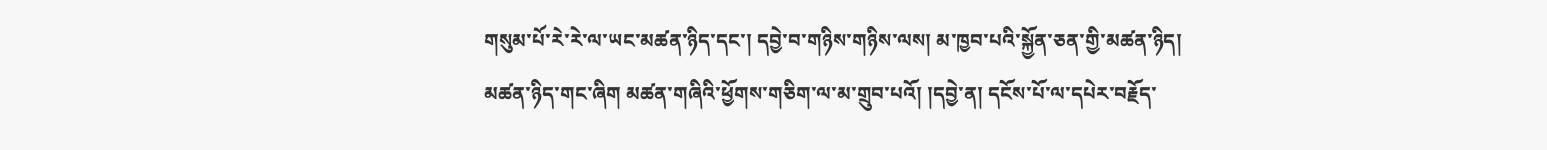གསུམ་པོ་རེ་རེ་ལ་ཡང་མཚན་ཉིད་དང་། དབྱེ་བ་གཉིས་གཉིས་ལས། མ་ཁྱབ་པའི་སྐྱོན་ཅན་གྱི་མཚན་ཉིད། མཚན་ཉིད་གང་ཞིག མཚན་གཞིའི་ཕྱོགས་གཅིག་ལ་མ་གྲུབ་པའོ། །དབྱེ་ན། དངོས་པོ་ལ་དཔེར་བརྗོད་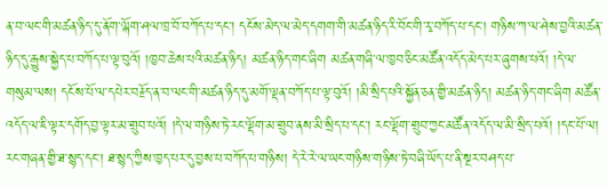ན་བ་ལང་གི་མཚན་ཉིད་དུ་ནོག་ལྐོག་ཤལ་ཁྲ་བོ་བཀོད་པ་དང་། དངོས་མེད་ལ་མེད་དགག་གི་མཚན་ཉིད་རི་བོང་གི་རྭ་བཀོད་པ་དང་། གཉིས་ཀ་ལ་ཤེས་བྱའི་མཚན་ཉིད་དུ་རྒྱུས་སྐྱེད་པ་བཀོད་པ་ལྟ་བུའོ། །ཁྱབ་ཆེས་པའི་མཚན་ཉིད། མཚན་ཉིད་གང་ཞིག མཚན་གཞི་ལ་ཁྱབ་ཅིང་མཚོན་འདོད་མེད་པར་ཞུགས་པའོ། །དེ་ལ་གསུམ་ལས། དངོས་པོ་ལ་དཔེར་བརྗོད་ན་བ་ལང་གི་མཚན་ཉིད་དུ་མགོ་ལྡན་བཀོད་པ་ལྟ་བུའོ། །མི་སྲིད་པའི་སྐྱོན་ཅན་གྱི་མཚན་ཉིད། མཚན་ཉིད་གང་ཞིག མཚོན་འདོད་ལ་ཇི་ལྟར་དགོད་བྱ་ལྟར་མ་གྲུབ་པའོ། །དེ་ལ་གཉིས་ཏེ་རང་ལྡོག་མ་གྲུབ་ནས་མི་སྲིད་པ་དང་། རང་ལྡོག་གྲུབ་ཀྱང་མཚོན་འདོད་ལ་མི་སྲིད་པའོ། །དང་པོ་ལ། རང་གཞན་གྱི་ཐ་སྙད་དང་། ཐ་སྙད་ཀྱིས་ཁྱད་པར་དུ་བྱས་པ་བཀོད་པ་གཉིས། དེ་རེ་རེ་ལ་ཡང་གཉིས་གཉིས་ཏེ་བཞི་ཡོད་པ་ནི་སྔར་བཤད་པ་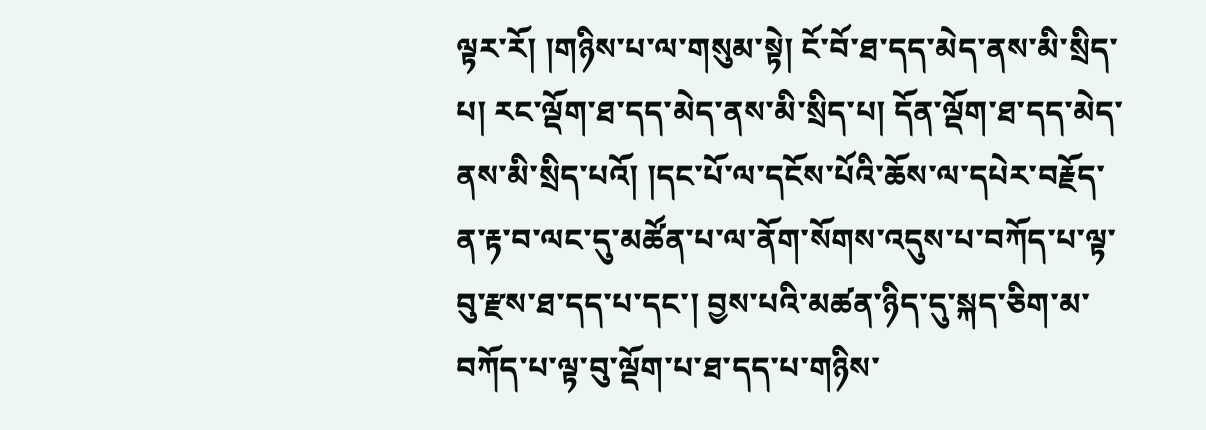ལྟར་རོ། །གཉིས་པ་ལ་གསུམ་སྟེ། ངོ་བོ་ཐ་དད་མེད་ནས་མི་སྲིད་པ། རང་ལྡོག་ཐ་དད་མེད་ནས་མི་སྲིད་པ། དོན་ལྡོག་ཐ་དད་མེད་ནས་མི་སྲིད་པའོ། །དང་པོ་ལ་དངོས་པོའི་ཆོས་ལ་དཔེར་བརྗོད་ན་རྟ་བ་ལང་དུ་མཚོན་པ་ལ་ནོག་སོགས་འདུས་པ་བཀོད་པ་ལྟ་བུ་རྫས་ཐ་དད་པ་དང་། བྱས་པའི་མཚན་ཉིད་དུ་སྐད་ཅིག་མ་བཀོད་པ་ལྟ་བུ་ལྡོག་པ་ཐ་དད་པ་གཉིས་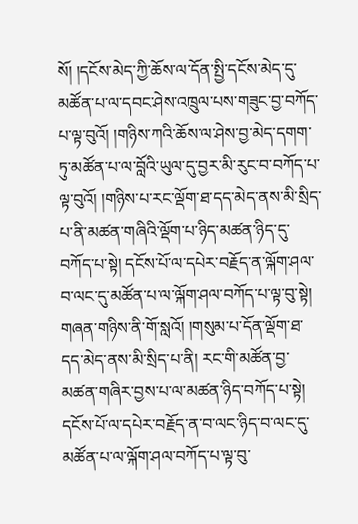སོ། །དངོས་མེད་ཀྱི་ཆོས་ལ་དོན་སྤྱི་དངོས་མེད་དུ་མཚོན་པ་ལ་དབང་ཤེས་འཁྲུལ་པས་གཟུང་བྱ་བཀོད་པ་ལྟ་བུའོ། །གཉིས་ཀའི་ཆོས་ལ་ཤེས་བྱ་མེད་དགག་ཏུ་མཚོན་པ་ལ་བློའི་ཡུལ་དུ་བྱར་མི་རུང་བ་བཀོད་པ་ལྟ་བུའོ། །གཉིས་པ་རང་ལྡོག་ཐ་དད་མེད་ནས་མི་སྲིད་པ་ནི་མཚན་གཞིའི་ལྡོག་པ་ཉིད་མཚན་ཉིད་དུ་བཀོད་པ་སྟེ། དངོས་པོ་ལ་དཔེར་བརྗོད་ན་ལྐོག་ཤལ་བ་ལང་དུ་མཚོན་པ་ལ་ལྐོག་ཤལ་བཀོད་པ་ལྟ་བུ་སྟེ། གཞན་གཉིས་ནི་གོ་སླའོ། །གསུམ་པ་དོན་ལྡོག་ཐ་དད་མེད་ནས་མི་སྲིད་པ་ནི། རང་གི་མཚོན་བྱ་མཚན་གཞིར་བྱས་པ་ལ་མཚན་ཉིད་བཀོད་པ་སྟེ། དངོས་པོ་ལ་དཔེར་བརྗོད་ན་བ་ལང་ཉིད་བ་ལང་དུ་མཚོན་པ་ལ་ལྐོག་ཤལ་བཀོད་པ་ལྟ་བུ་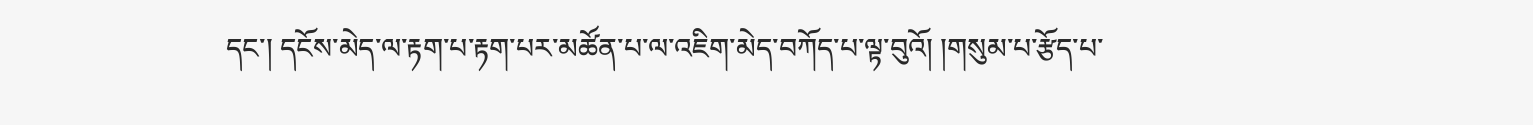དང་། དངོས་མེད་ལ་རྟག་པ་རྟག་པར་མཚོན་པ་ལ་འཇིག་མེད་བཀོད་པ་ལྟ་བུའོ། །གསུམ་པ་རྩོད་པ་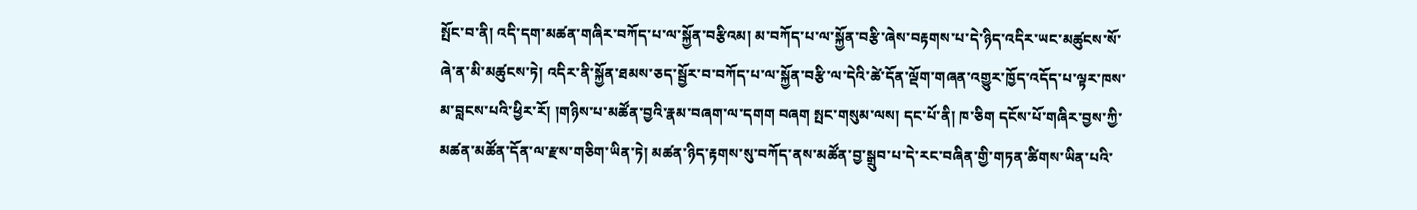སྤོང་བ་ནི། འདི་དག་མཚན་གཞིར་བཀོད་པ་ལ་སྐྱོན་བརྩིའམ། མ་བཀོད་པ་ལ་སྐྱོན་བརྩི་ཞེས་བརྟགས་པ་དེ་ཉིད་འདིར་ཡང་མཚུངས་སོ་ཞེ་ན་མི་མཚུངས་ཏེ། འདིར་ནི་སྐྱོན་ཐམས་ཅད་སྦྱོར་བ་བཀོད་པ་ལ་སྐྱོན་བརྩི་ལ་དེའི་ཚེ་དོན་ལྡོག་གཞན་འགྱུར་ཁྱོད་འདོད་པ་ལྟར་ཁས་མ་བླངས་པའི་ཕྱིར་རོ། །གཉིས་པ་མཚོན་བྱའི་རྣམ་བཞག་ལ་དགག བཞག སྤང་གསུམ་ལས། དང་པོ་ནི། ཁ་ཅིག དངོས་པོ་གཞིར་བྱས་ཀྱི་མཚན་མཚོན་དོན་ལ་རྫས་གཅིག་ཡིན་ཏེ། མཚན་ཉིད་རྟགས་སུ་བཀོད་ནས་མཚོན་བྱ་སྒྲུབ་པ་དེ་རང་བཞིན་གྱི་གཏན་ཚིགས་ཡིན་པའི་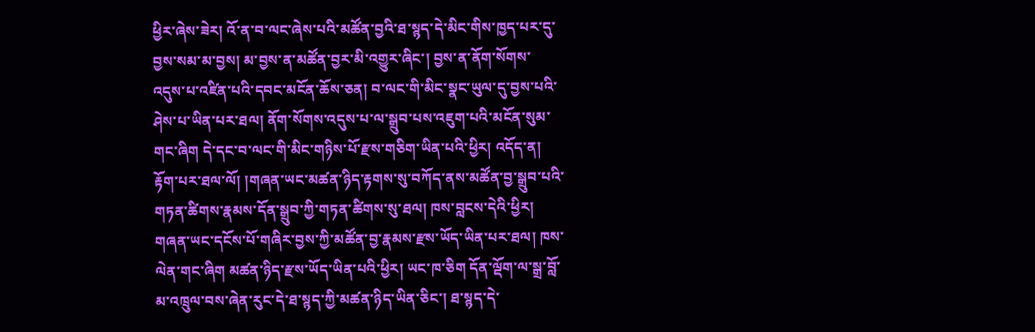ཕྱིར་ཞེས་ཟེར། འོ་ན་བ་ལང་ཞེས་པའི་མཚོན་བྱའི་ཐ་སྙད་དེ་མིང་གིས་ཁྱད་པར་དུ་བྱས་སམ་མ་བྱས། མ་བྱས་ན་མཚོན་བྱར་མི་འགྱུར་ཞིང་། བྱས་ན་ནོག་སོགས་འདུས་པ་འཛིན་པའི་དབང་མངོན་ཆོས་ཅན། བ་ལང་གི་མིང་སྣང་ཡུལ་དུ་བྱས་པའི་ཤེས་པ་ཡིན་པར་ཐལ། ནོག་སོགས་འདུས་པ་ལ་སྒྲུབ་པས་འཇུག་པའི་མངོན་སུམ་གང་ཞིག དེ་དང་བ་ལང་གི་མིང་གཉིས་པོ་རྫས་གཅིག་ཡིན་པའི་ཕྱིར། འདོད་ན། རྟོག་པར་ཐལ་ལོ། །གཞན་ཡང་མཚན་ཉིད་རྟགས་སུ་བཀོད་ནས་མཚོན་བྱ་སྒྲུབ་པའི་གཏན་ཚིགས་རྣམས་དོན་སྒྲུབ་ཀྱི་གཏན་ཚིགས་སུ་ཐལ། ཁས་བླངས་དེའི་ཕྱིར། གཞན་ཡང་དངོས་པོ་གཞིར་བྱས་ཀྱི་མཚོན་བྱ་རྣམས་རྫས་ཡོད་ཡིན་པར་ཐལ། ཁས་ལེན་གང་ཞིག མཚན་ཉིད་རྫས་ཡོད་ཡིན་པའི་ཕྱིར། ཡང་ཁ་ཅིག དོན་ལྡོག་ལ་སྒྲ་བློ་མ་འཁྲུལ་བས་ཞེན་རུང་དེ་ཐ་སྙད་ཀྱི་མཚན་ཉིད་ཡིན་ཅིང་། ཐ་སྙད་དེ་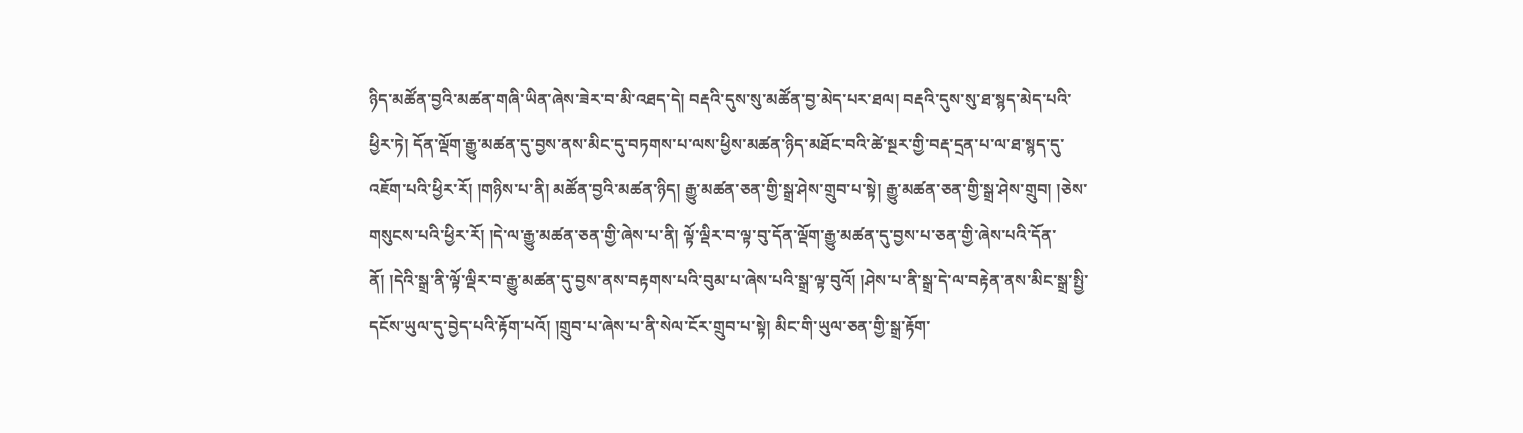ཉིད་མཚོན་བྱའི་མཚན་གཞི་ཡིན་ཞེས་ཟེར་བ་མི་འཐད་དེ། བརྡའི་དུས་སུ་མཚོན་བྱ་མེད་པར་ཐལ། བརྡའི་དུས་སུ་ཐ་སྙད་མེད་པའི་ཕྱིར་ཏེ། དོན་ལྡོག་རྒྱུ་མཚན་དུ་བྱས་ནས་མིང་དུ་བཏགས་པ་ལས་ཕྱིས་མཚན་ཉིད་མཐོང་བའི་ཚེ་སྔར་གྱི་བརྡ་དྲན་པ་ལ་ཐ་སྙད་དུ་འཇོག་པའི་ཕྱིར་རོ། །གཉིས་པ་ནི། མཚོན་བྱའི་མཚན་ཉིད། རྒྱུ་མཚན་ཅན་གྱི་སྒྲ་ཤེས་གྲུབ་པ་སྟེ། རྒྱུ་མཚན་ཅན་གྱི་སྒྲ་ཤེས་གྲུབ། །ཅེས་གསུངས་པའི་ཕྱིར་རོ། །དེ་ལ་རྒྱུ་མཚན་ཅན་གྱི་ཞེས་པ་ནི། ལྟོ་ལྡིར་བ་ལྟ་བུ་དོན་ལྡོག་རྒྱུ་མཚན་དུ་བྱས་པ་ཅན་གྱི་ཞེས་པའི་དོན་ནོ། །དེའི་སྒྲ་ནི་ལྟོ་ལྡིར་བ་རྒྱུ་མཚན་དུ་བྱས་ནས་བརྟགས་པའི་བུམ་པ་ཞེས་པའི་སྒྲ་ལྟ་བུའོ། །ཤེས་པ་ནི་སྒྲ་དེ་ལ་བརྟེན་ནས་མིང་སྒྲ་སྤྱི་དངོས་ཡུལ་དུ་བྱེད་པའི་རྟོག་པའོ། །གྲུབ་པ་ཞེས་པ་ནི་སེལ་ངོར་གྲུབ་པ་སྟེ། མིང་གི་ཡུལ་ཅན་གྱི་སྒྲ་རྟོག་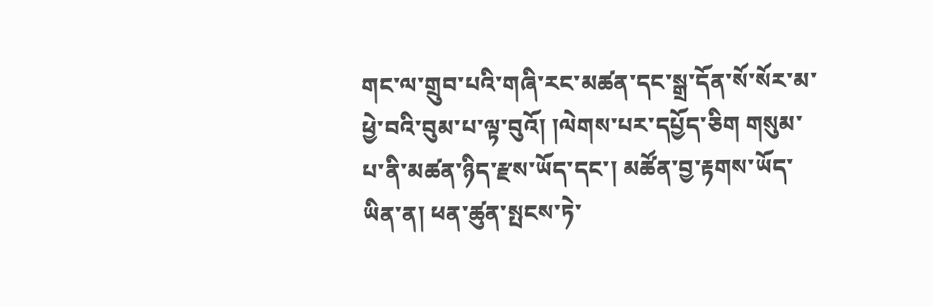གང་ལ་གྲུབ་པའི་གཞི་རང་མཚན་དང་སྒྲ་དོན་སོ་སོར་མ་ཕྱེ་བའི་བུམ་པ་ལྟ་བུའོ། །ལེགས་པར་དཔྱོད་ཅིག གསུམ་པ་ནི་མཚན་ཉིད་རྫས་ཡོད་དང་། མཚོན་བྱ་རྟགས་ཡོད་ཡིན་ན། ཕན་ཚུན་སྤངས་ཏེ་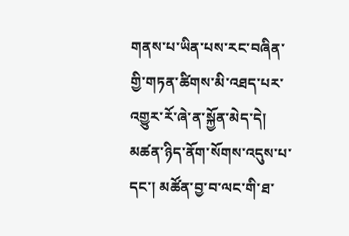གནས་པ་ཡིན་པས་རང་བཞིན་གྱི་གཏན་ཚིགས་མི་འཐད་པར་འགྱུར་རོ་ཞེ་ན་སྐྱོན་མེད་དེ། མཚན་ཉིད་ནོག་སོགས་འདུས་པ་དང་། མཚོན་བྱ་བ་ལང་གི་ཐ་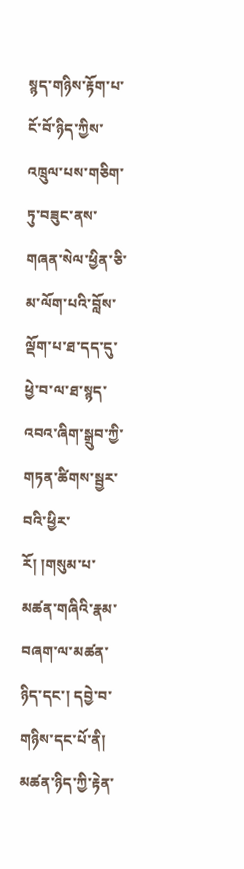སྙད་གཉིས་རྟོག་པ་ངོ་བོ་ཉིད་ཀྱིས་འཁྲུལ་པས་གཅིག་ཏུ་བཟུང་ནས་གཞན་སེལ་ཕྱིན་ཅི་མ་ལོག་པའི་བློས་ལྡོག་པ་ཐ་དད་དུ་ཕྱེ་བ་ལ་ཐ་སྙད་འབའ་ཞིག་སྒྲུབ་ཀྱི་གཏན་ཚིགས་སྦྱར་བའི་ཕྱིར་རོ། །གསུམ་པ་མཚན་གཞིའི་རྣམ་བཞག་ལ་མཚན་ཉིད་དང་། དབྱེ་བ་གཉིས་དང་པོ་ནི། མཚན་ཉིད་ཀྱི་རྟེན་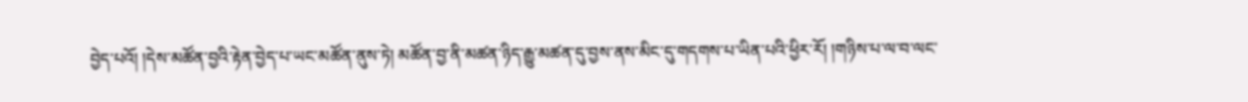བྱེད་པའོ། །དེས་མཚོན་བྱའི་རྟེན་བྱེད་པ་ཡང་མཚོན་ནུས་ཏེ། མཚོན་བྱ་ནི་མཚན་ཉིད་རྒྱུ་མཚན་དུ་བྱས་ནས་མིང་དུ་གདགས་པ་ཡིན་པའི་ཕྱིར་རོ། །གཉིས་པ་ལ་བ་ལང་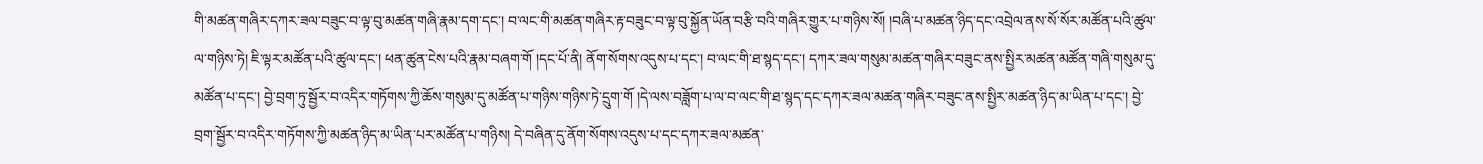གི་མཚན་གཞིར་དཀར་ཟལ་བཟུང་བ་ལྟ་བུ་མཚན་གཞི་རྣམ་དག་དང་། བ་ལང་གི་མཚན་གཞིར་རྟ་བཟུང་བ་ལྟ་བུ་སྐྱོན་ཡོན་བརྩི་བའི་གཞིར་གྱུར་པ་གཉིས་སོ། །བཞི་པ་མཚན་ཉིད་དང་འབྲེལ་ནས་སོ་སོར་མཚོན་པའི་ཚུལ་ལ་གཉིས་ཏེ། ཇི་ལྟར་མཚོན་པའི་ཚུལ་དང་། ཕན་ཚུན་ངེས་པའི་རྣམ་བཞག་གོ །དང་པོ་ནི། ནོག་སོགས་འདུས་པ་དང་། བ་ལང་གི་ཐ་སྙད་དང་། དཀར་ཟལ་གསུམ་མཚན་གཞིར་བཟུང་ནས་སྤྱིར་མཚན་མཚོན་གཞི་གསུམ་དུ་མཚོན་པ་དང་། བྱེ་བྲག་ཏུ་སྦྱོར་བ་འདིར་གཏོགས་ཀྱི་ཆོས་གསུམ་དུ་མཚོན་པ་གཉིས་གཉིས་ཏེ་དྲུག་གོ །དེ་ལས་བཟློག་པ་ལ་བ་ལང་གི་ཐ་སྙད་དང་དཀར་ཟལ་མཚན་གཞིར་བཟུང་ནས་སྤྱིར་མཚན་ཉིད་མ་ཡིན་པ་དང་། བྱེ་བྲག་སྦྱོར་བ་འདིར་གཏོགས་ཀྱི་མཚན་ཉིད་མ་ཡིན་པར་མཚོན་པ་གཉིས། དེ་བཞིན་དུ་ནོག་སོགས་འདུས་པ་དང་དཀར་ཟལ་མཚན་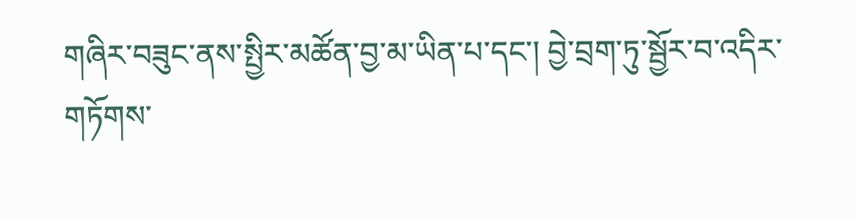གཞིར་བཟུང་ནས་སྤྱིར་མཚོན་བྱ་མ་ཡིན་པ་དང་། བྱེ་བྲག་ཏུ་སྦྱོར་བ་འདིར་གཏོགས་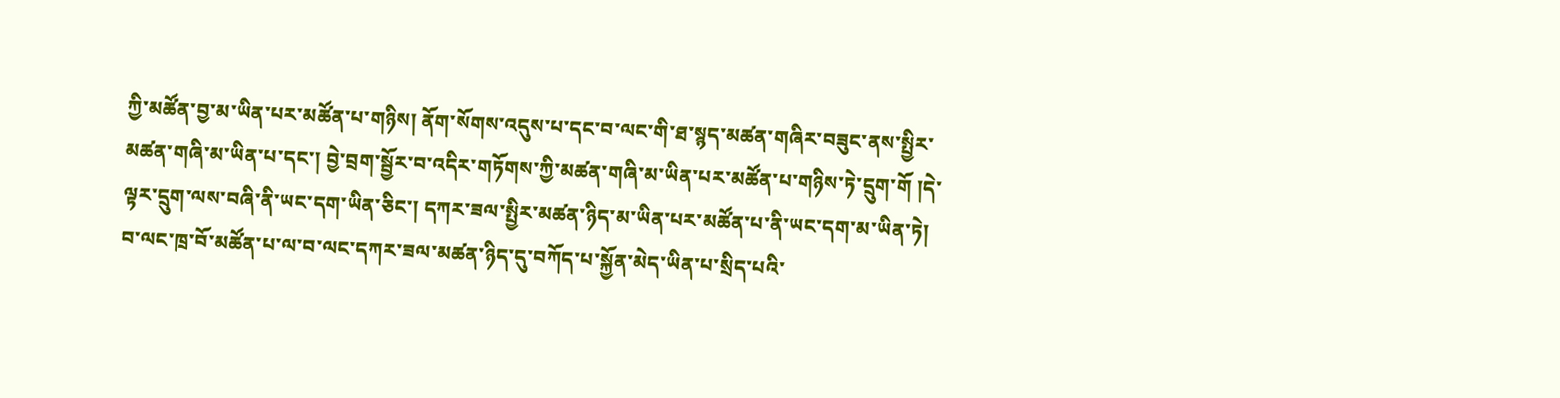ཀྱི་མཚོན་བྱ་མ་ཡིན་པར་མཚོན་པ་གཉིས། ནོག་སོགས་འདུས་པ་དང་བ་ལང་གི་ཐ་སྙད་མཚན་གཞིར་བཟུང་ནས་སྤྱིར་མཚན་གཞི་མ་ཡིན་པ་དང་། བྱེ་བྲག་སྦྱོར་བ་འདིར་གཏོགས་ཀྱི་མཚན་གཞི་མ་ཡིན་པར་མཚོན་པ་གཉིས་ཏེ་དྲུག་གོ །དེ་ལྟར་དྲུག་ལས་བཞི་ནི་ཡང་དག་ཡིན་ཅིང་། དཀར་ཟལ་སྤྱིར་མཚན་ཉིད་མ་ཡིན་པར་མཚོན་པ་ནི་ཡང་དག་མ་ཡིན་ཏེ། བ་ལང་ཁྲ་བོ་མཚོན་པ་ལ་བ་ལང་དཀར་ཟལ་མཚན་ཉིད་དུ་བཀོད་པ་སྐྱོན་མེད་ཡིན་པ་སྲིད་པའི་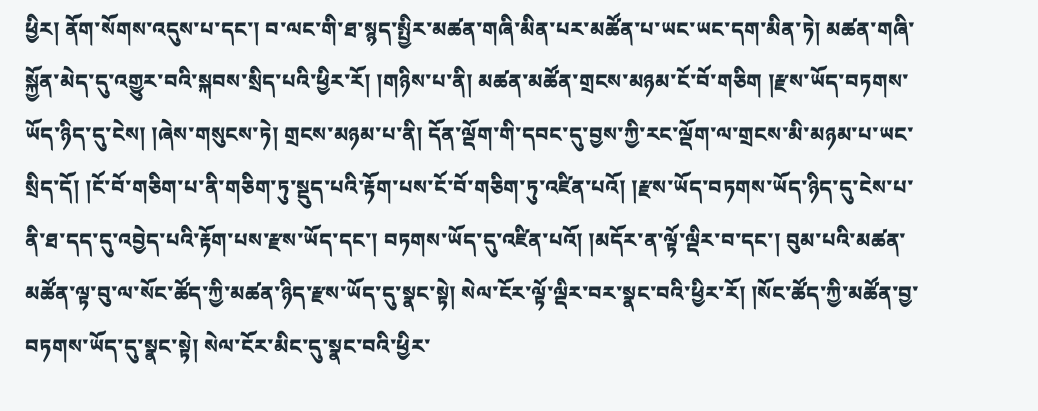ཕྱིར། ནོག་སོགས་འདུས་པ་དང་། བ་ལང་གི་ཐ་སྙད་སྤྱིར་མཚན་གཞི་མིན་པར་མཚོན་པ་ཡང་ཡང་དག་མིན་ཏེ། མཚན་གཞི་སྐྱོན་མེད་དུ་འགྱུར་བའི་སྐབས་སྲིད་པའི་ཕྱིར་རོ། །གཉིས་པ་ནི། མཚན་མཚོན་གྲངས་མཉམ་ངོ་བོ་གཅིག །རྫས་ཡོད་བཏགས་ཡོད་ཉིད་དུ་ངེས། །ཞེས་གསུངས་ཏེ། གྲངས་མཉམ་པ་ནི། དོན་ལྡོག་གི་དབང་དུ་བྱས་ཀྱི་རང་ལྡོག་ལ་གྲངས་མི་མཉམ་པ་ཡང་སྲིད་དོ། །ངོ་བོ་གཅིག་པ་ནི་གཅིག་ཏུ་སྡུད་པའི་རྟོག་པས་ངོ་བོ་གཅིག་ཏུ་འཛིན་པའོ། །རྫས་ཡོད་བཏགས་ཡོད་ཉིད་དུ་ངེས་པ་ནི་ཐ་དད་དུ་འབྱེད་པའི་རྟོག་པས་རྫས་ཡོད་དང་། བཏགས་ཡོད་དུ་འཛིན་པའོ། །མདོར་ན་ལྟོ་ལྡིར་བ་དང་། བུམ་པའི་མཚན་མཚོན་ལྟ་བུ་ལ་སོང་ཚོད་ཀྱི་མཚན་ཉིད་རྫས་ཡོད་དུ་སྣང་སྟེ། སེལ་ངོར་ལྟོ་ལྡིར་བར་སྣང་བའི་ཕྱིར་རོ། །སོང་ཚོད་ཀྱི་མཚོན་བྱ་བཏགས་ཡོད་དུ་སྣང་སྟེ། སེལ་ངོར་མིང་དུ་སྣང་བའི་ཕྱིར་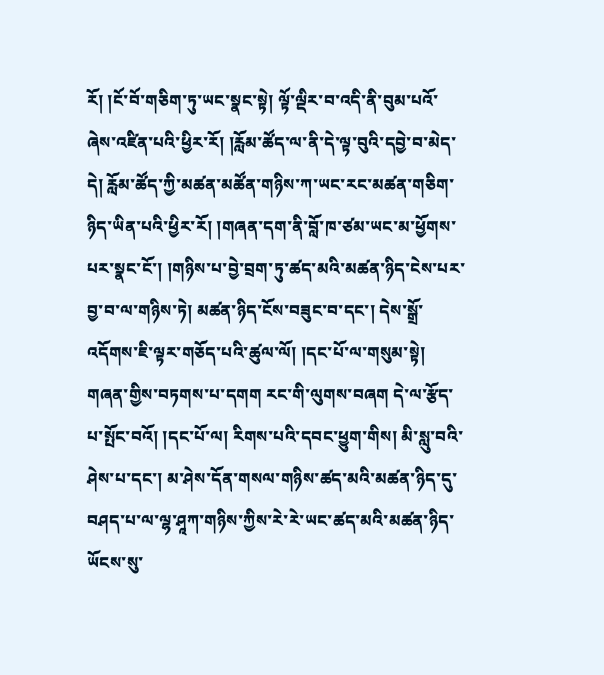རོ། །ངོ་བོ་གཅིག་ཏུ་ཡང་སྣང་སྟེ། ལྟོ་ལྡིར་བ་འདི་ནི་བུམ་པའོ་ཞེས་འཛིན་པའི་ཕྱིར་རོ། །རློམ་ཚོད་ལ་ནི་དེ་ལྟ་བུའི་དབྱེ་བ་མེད་དེ། རློམ་ཚོད་ཀྱི་མཚན་མཚོན་གཉིས་ཀ་ཡང་རང་མཚན་གཅིག་ཉིད་ཡིན་པའི་ཕྱིར་རོ། །གཞན་དག་ནི་བློ་ཁ་ཙམ་ཡང་མ་ཕྱོགས་པར་སྣང་ངོ་། །གཉིས་པ་བྱེ་བྲག་ཏུ་ཚད་མའི་མཚན་ཉིད་ངེས་པར་བྱ་བ་ལ་གཉིས་ཏེ། མཚན་ཉིད་ངོས་བཟུང་བ་དང་། དེས་སྒྲོ་འདོགས་ཇི་ལྟར་གཅོད་པའི་ཚུལ་ལོ། །དང་པོ་ལ་གསུམ་སྟེ། གཞན་གྱིས་བཏགས་པ་དགག རང་གི་ལུགས་བཞག དེ་ལ་རྩོད་པ་སྤོང་བའོ། །དང་པོ་ལ། རིགས་པའི་དབང་ཕྱུག་གིས། མི་སླུ་བའི་ཤེས་པ་དང་། མ་ཤེས་དོན་གསལ་གཉིས་ཚད་མའི་མཚན་ཉིད་དུ་བཤད་པ་ལ་ལྷ་ཤཱཀ་གཉིས་ཀྱིས་རེ་རེ་ཡང་ཚད་མའི་མཚན་ཉིད་ཡོངས་སུ་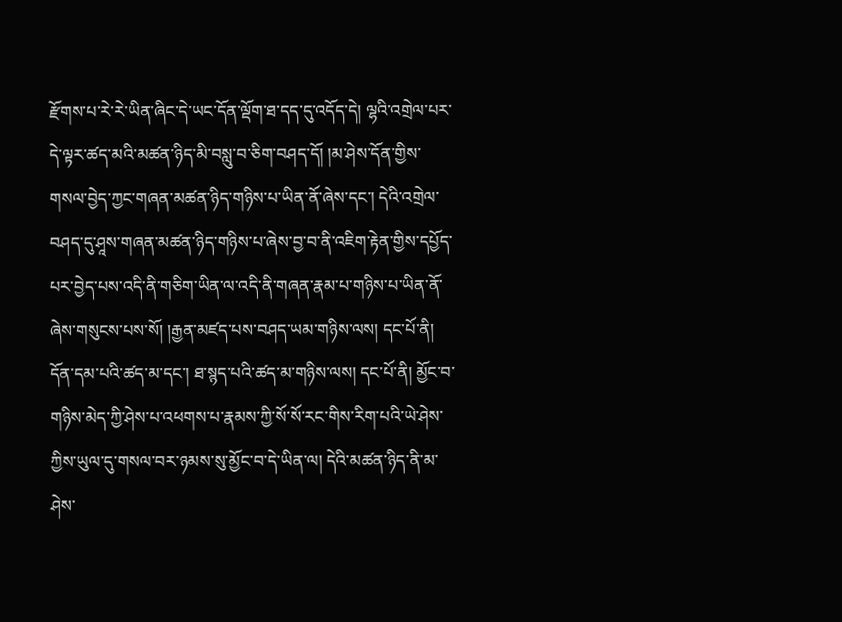རྫོགས་པ་རེ་རེ་ཡིན་ཞིང་དེ་ཡང་དོན་ལྡོག་ཐ་དད་དུ་འདོད་དེ། ལྷའི་འགྲེལ་པར་དེ་ལྟར་ཚད་མའི་མཚན་ཉིད་མི་བསླུ་བ་ཅིག་བཤད་དོ། །མ་ཤེས་དོན་གྱིས་གསལ་བྱེད་ཀྱང་གཞན་མཚན་ཉིད་གཉིས་པ་ཡིན་ནོ་ཞེས་དང་། དེའི་འགྲེལ་བཤད་དུ་ཤཱས་གཞན་མཚན་ཉིད་གཉིས་པ་ཞེས་བྱ་བ་ནི་འཇིག་རྟེན་གྱིས་དཔྱོད་པར་བྱེད་པས་འདི་ནི་གཅིག་ཡིན་ལ་འདི་ནི་གཞན་རྣམ་པ་གཉིས་པ་ཡིན་ནོ་ཞེས་གསུངས་པས་སོ། །རྒྱན་མཛད་པས་བཤད་ཡམ་གཉིས་ལས། དང་པོ་ནི། དོན་དམ་པའི་ཚད་མ་དང་། ཐ་སྙད་པའི་ཚད་མ་གཉིས་ལས། དང་པོ་ནི། མྱོང་བ་གཉིས་མེད་ཀྱི་ཤེས་པ་འཕགས་པ་རྣམས་ཀྱི་སོ་སོ་རང་གིས་རིག་པའི་ཡེ་ཤེས་ཀྱིས་ཡུལ་དུ་གསལ་བར་ཉམས་སུ་མྱོང་བ་དེ་ཡིན་ལ། དེའི་མཚན་ཉིད་ནི་མ་ཤེས་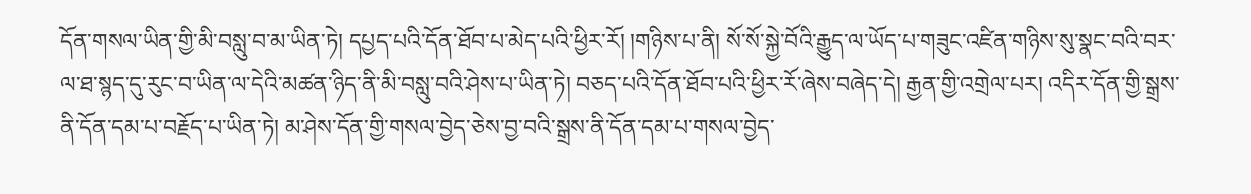དོན་གསལ་ཡིན་གྱི་མི་བསླུ་བ་མ་ཡིན་ཏེ། དཔྱད་པའི་དོན་ཐོབ་པ་མེད་པའི་ཕྱིར་རོ། །གཉིས་པ་ནི། སོ་སོ་སྐྱེ་བོའི་རྒྱུད་ལ་ཡོད་པ་གཟུང་འཛིན་གཉིས་སུ་སྣང་བའི་བར་ལ་ཐ་སྙད་དུ་རུང་བ་ཡིན་ལ་དེའི་མཚན་ཉིད་ནི་མི་བསླུ་བའི་ཤེས་པ་ཡིན་ཏེ། བཅད་པའི་དོན་ཐོབ་པའི་ཕྱིར་རོ་ཞེས་བཞེད་དེ། རྒྱན་གྱི་འགྲེལ་པར། འདིར་དོན་གྱི་སྒྲས་ནི་དོན་དམ་པ་བརྗོད་པ་ཡིན་ཏེ། མ་ཤེས་དོན་གྱི་གསལ་བྱེད་ཅེས་བྱ་བའི་སྒྲས་ནི་དོན་དམ་པ་གསལ་བྱེད་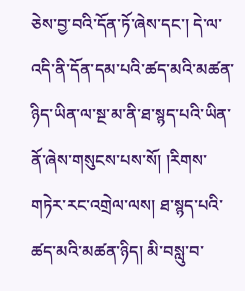ཅེས་བྱ་བའི་དོན་ཏོ་ཞེས་དང་། དེ་ལ་འདི་ནི་དོན་དམ་པའི་ཚད་མའི་མཚན་ཉིད་ཡིན་ལ་སྔ་མ་ནི་ཐ་སྙད་པའི་ཡིན་ནོ་ཞེས་གསུངས་པས་སོ། །རིགས་གཏེར་རང་འགྲེལ་ལས། ཐ་སྙད་པའི་ཚད་མའི་མཚན་ཉིད། མི་བསླུ་བ་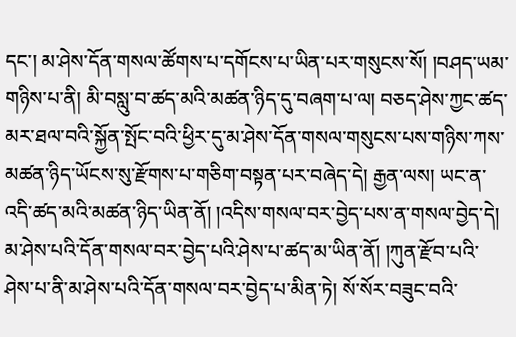དང་། མ་ཤེས་དོན་གསལ་ཚོགས་པ་དགོངས་པ་ཡིན་པར་གསུངས་སོ། །བཤད་ཡམ་གཉིས་པ་ནི། མི་བསླུ་བ་ཚད་མའི་མཚན་ཉིད་དུ་བཞག་པ་ལ། བཅད་ཤེས་ཀྱང་ཚད་མར་ཐལ་བའི་སྐྱོན་སྤོང་བའི་ཕྱིར་དུ་མ་ཤེས་དོན་གསལ་གསུངས་པས་གཉིས་ཀས་མཚན་ཉིད་ཡོངས་སུ་རྫོགས་པ་གཅིག་བསྟན་པར་བཞེད་དེ། རྒྱན་ལས། ཡང་ན་འདི་ཚད་མའི་མཚན་ཉིད་ཡིན་ནོ། །འདིས་གསལ་བར་བྱེད་པས་ན་གསལ་བྱེད་དེ། མ་ཤེས་པའི་དོན་གསལ་བར་བྱེད་པའི་ཤེས་པ་ཚད་མ་ཡིན་ནོ། །ཀུན་རྫོབ་པའི་ཤེས་པ་ནི་མ་ཤེས་པའི་དོན་གསལ་བར་བྱེད་པ་མིན་ཏེ། སོ་སོར་བཟུང་བའི་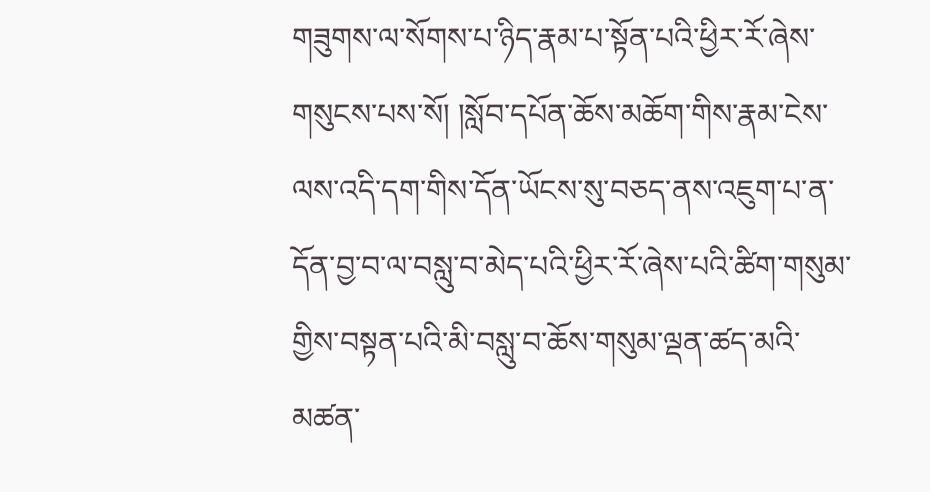གཟུགས་ལ་སོགས་པ་ཉིད་རྣམ་པ་སྟོན་པའི་ཕྱིར་རོ་ཞེས་གསུངས་པས་སོ། །སློབ་དཔོན་ཆོས་མཆོག་གིས་རྣམ་ངེས་ལས་འདི་དག་གིས་དོན་ཡོངས་སུ་བཅད་ནས་འཇུག་པ་ན་དོན་བྱ་བ་ལ་བསླུ་བ་མེད་པའི་ཕྱིར་རོ་ཞེས་པའི་ཚིག་གསུམ་གྱིས་བསྟན་པའི་མི་བསླུ་བ་ཆོས་གསུམ་ལྡན་ཚད་མའི་མཚན་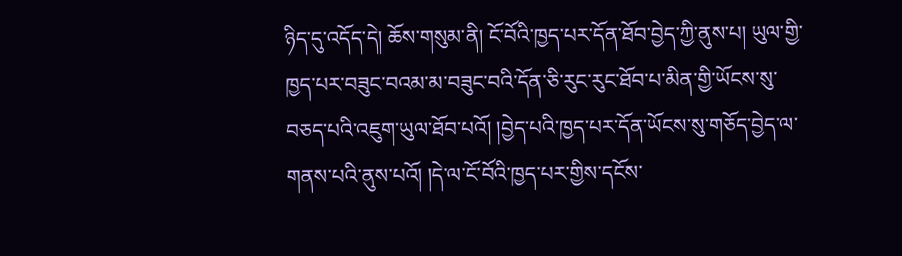ཉིད་དུ་འདོད་དེ། ཆོས་གསུམ་ནི། ངོ་བོའི་ཁྱད་པར་དོན་ཐོབ་བྱེད་ཀྱི་ནུས་པ། ཡུལ་གྱི་ཁྱད་པར་བཟུང་བའམ་མ་བཟུང་བའི་དོན་ཅི་རུང་རུང་ཐོབ་པ་མིན་གྱི་ཡོངས་སུ་བཅད་པའི་འཇུག་ཡུལ་ཐོབ་པའོ། །བྱེད་པའི་ཁྱད་པར་དོན་ཡོངས་སུ་གཅོད་བྱེད་ལ་གནས་པའི་ནུས་པའོ། །དེ་ལ་ངོ་བོའི་ཁྱད་པར་གྱིས་དངོས་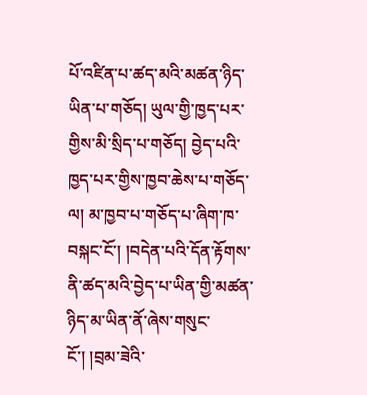པོ་འཛིན་པ་ཚད་མའི་མཚན་ཉིད་ཡིན་པ་གཅོད། ཡུལ་གྱི་ཁྱད་པར་གྱིས་མི་སྲིད་པ་གཅོད། བྱེད་པའི་ཁྱད་པར་གྱིས་ཁྱབ་ཆེས་པ་གཅོད་ལ། མ་ཁྱབ་པ་གཅོད་པ་ཞིག་ཁ་བསྐང་ངོ་། །བདེན་པའི་དོན་རྟོགས་ནི་ཚད་མའི་བྱེད་པ་ཡིན་གྱི་མཚན་ཉིད་མ་ཡིན་ནོ་ཞེས་གསུང་ངོ་། །བྲམ་ཟེའི་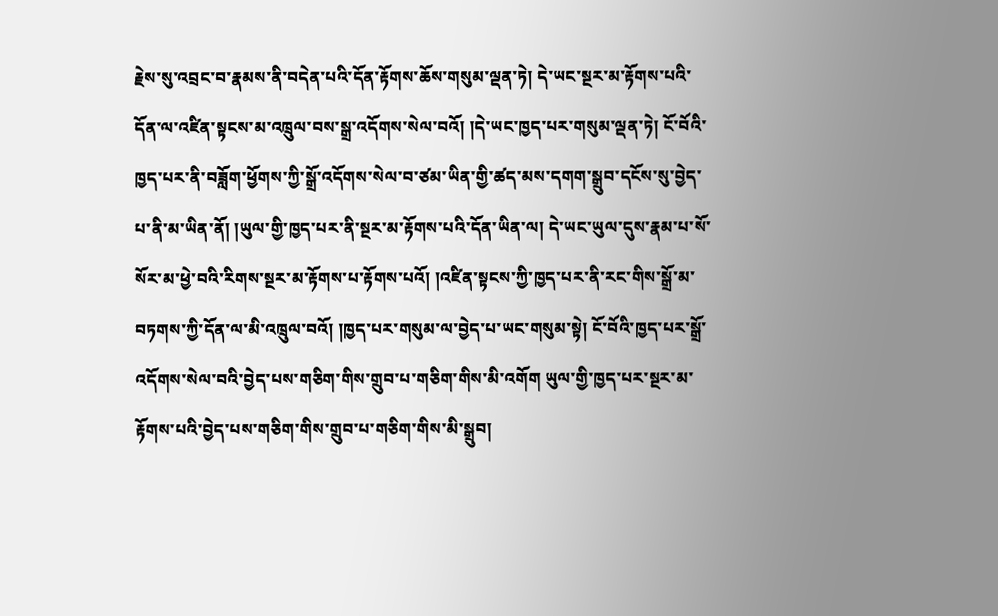རྗེས་སུ་འབྲང་བ་རྣམས་ནི་བདེན་པའི་དོན་རྟོགས་ཆོས་གསུམ་ལྡན་ཏེ། དེ་ཡང་སྔར་མ་རྟོགས་པའི་དོན་ལ་འཛིན་སྟངས་མ་འཁྲུལ་བས་སྒྲ་འདོགས་སེལ་བའོ། །དེ་ཡང་ཁྱད་པར་གསུམ་ལྡན་ཏེ། ངོ་བོའི་ཁྱད་པར་ནི་བཟློག་ཕྱོགས་ཀྱི་སྒྲོ་འདོགས་སེལ་བ་ཙམ་ཡིན་གྱི་ཚད་མས་དགག་སྒྲུབ་དངོས་སུ་བྱེད་པ་ནི་མ་ཡིན་ནོ། །ཡུལ་གྱི་ཁྱད་པར་ནི་སྔར་མ་རྟོགས་པའི་དོན་ཡིན་ལ། དེ་ཡང་ཡུལ་དུས་རྣམ་པ་སོ་སོར་མ་ཕྱེ་བའི་རིགས་སྔར་མ་རྟོགས་པ་རྟོགས་པའོ། །འཛིན་སྟངས་ཀྱི་ཁྱད་པར་ནི་རང་གིས་སྒྲོ་མ་བཏགས་ཀྱི་དོན་ལ་མི་འཁྲུལ་བའོ། །ཁྱད་པར་གསུམ་ལ་བྱེད་པ་ཡང་གསུམ་སྟེ། ངོ་བོའི་ཁྱད་པར་སྒྲོ་འདོགས་སེལ་བའི་བྱེད་པས་གཅིག་གིས་གྲུབ་པ་གཅིག་གིས་མི་འགོག ཡུལ་གྱི་ཁྱད་པར་སྔར་མ་རྟོགས་པའི་བྱེད་པས་གཅིག་གིས་གྲུབ་པ་གཅིག་གིས་མི་སྒྲུབ།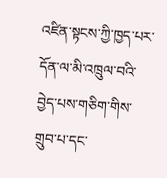འཛིན་སྟངས་ཀྱི་ཁྱད་པར་དོན་ལ་མི་འཁྲུལ་བའི་བྱེད་པས་གཅིག་གིས་གྲུབ་པ་དང་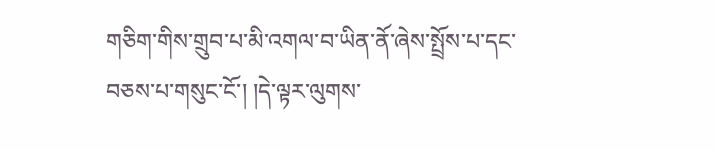གཅིག་གིས་གྲུབ་པ་མི་འགལ་བ་ཡིན་ནོ་ཞེས་སྤྲོས་པ་དང་བཅས་པ་གསུང་ངོ་། །དེ་ལྟར་ལུགས་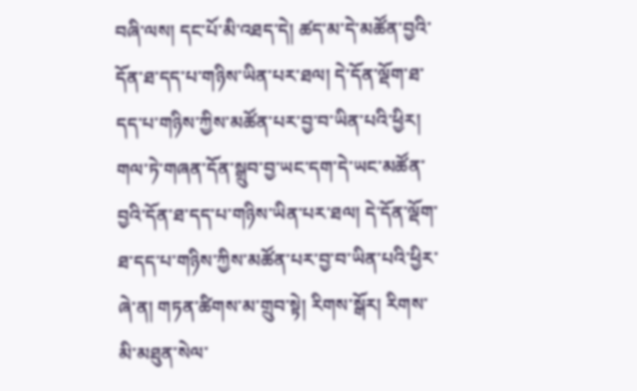བཞི་ལས། དང་པོ་མི་འཐད་དེ། ཚད་མ་དེ་མཚོན་བྱའི་དོན་ཐ་དད་པ་གཉིས་ཡིན་པར་ཐལ། དེ་དོན་ལྡོག་ཐ་དད་པ་གཉིས་ཀྱིས་མཚོན་པར་བྱ་བ་ཡིན་པའི་ཕྱིར། གལ་ཏེ་གཞན་དོན་སྒྲུབ་བྱ་ཡང་དག་དེ་ཡང་མཚོན་བྱའི་དོན་ཐ་དད་པ་གཉིས་ཡིན་པར་ཐལ། དེ་དོན་ལྡོག་ཐ་དད་པ་གཉིས་ཀྱིས་མཚོན་པར་བྱ་བ་ཡིན་པའི་ཕྱིར་ཞེ་ན། གཏན་ཚིགས་མ་གྲུབ་སྟེ། རིགས་སྒོར། རིགས་མི་མཐུན་སེལ་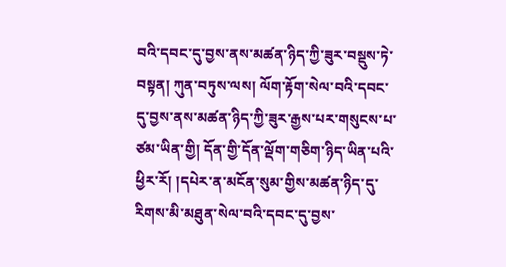བའི་དབང་དུ་བྱས་ནས་མཚན་ཉིད་ཀྱི་ཟུར་བསྡུས་ཏེ་བསྟན། ཀུན་བཏུས་ལས། ལོག་རྟོག་སེལ་བའི་དབང་དུ་བྱས་ནས་མཚན་ཉིད་ཀྱི་ཟུར་རྒྱས་པར་གསུངས་པ་ཙམ་ཡིན་གྱི། དོན་གྱི་དོན་ལྡོག་གཅིག་ཉིད་ཡིན་པའི་ཕྱིར་རོ། །དཔེར་ན་མངོན་སུམ་གྱིས་མཚན་ཉིད་དུ་རིགས་མི་མཐུན་སེལ་བའི་དབང་དུ་བྱས་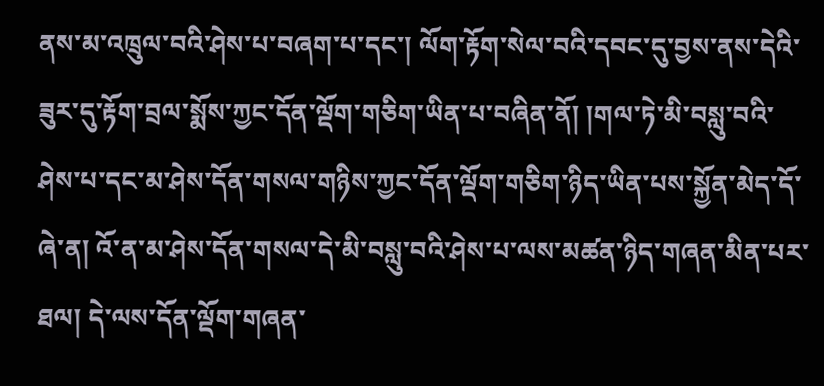ནས་མ་འཁྲུལ་བའི་ཤེས་པ་བཞག་པ་དང་། ལོག་རྟོག་སེལ་བའི་དབང་དུ་བྱས་ནས་དེའི་ཟུར་དུ་རྟོག་བྲལ་སྨོས་ཀྱང་དོན་ལྡོག་གཅིག་ཡིན་པ་བཞིན་ནོ། །གལ་ཏེ་མི་བསླུ་བའི་ཤེས་པ་དང་མ་ཤེས་དོན་གསལ་གཉིས་ཀྱང་དོན་ལྡོག་གཅིག་ཉིད་ཡིན་པས་སྐྱོན་མེད་དོ་ཞེ་ན། འོ་ན་མ་ཤེས་དོན་གསལ་དེ་མི་བསླུ་བའི་ཤེས་པ་ལས་མཚན་ཉིད་གཞན་མིན་པར་ཐལ། དེ་ལས་དོན་ལྡོག་གཞན་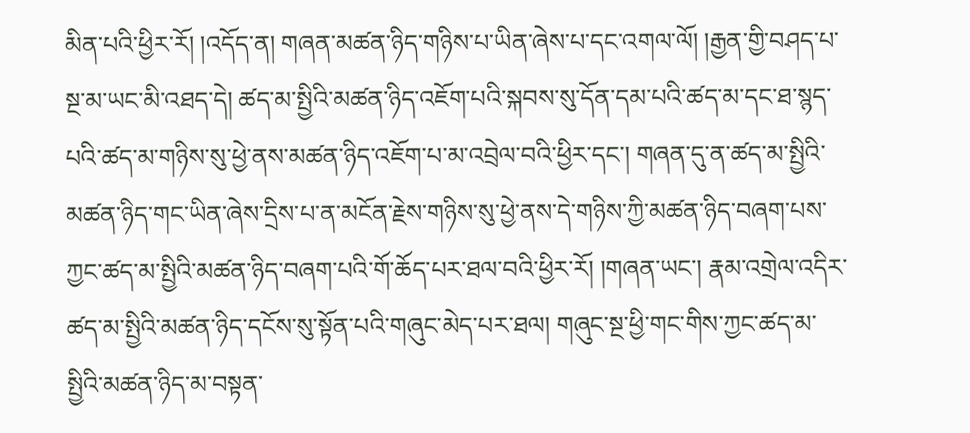མིན་པའི་ཕྱིར་རོ། །འདོད་ན། གཞན་མཚན་ཉིད་གཉིས་པ་ཡིན་ཞེས་པ་དང་འགལ་ལོ། །རྒྱན་གྱི་བཤད་པ་སྔ་མ་ཡང་མི་འཐད་དེ། ཚད་མ་སྤྱིའི་མཚན་ཉིད་འཇོག་པའི་སྐབས་སུ་དོན་དམ་པའི་ཚད་མ་དང་ཐ་སྙད་པའི་ཚད་མ་གཉིས་སུ་ཕྱེ་ནས་མཚན་ཉིད་འཇོག་པ་མ་འབྲེལ་བའི་ཕྱིར་དང་། གཞན་དུ་ན་ཚད་མ་སྤྱིའི་མཚན་ཉིད་གང་ཡིན་ཞེས་དྲིས་པ་ན་མངོན་རྗེས་གཉིས་སུ་ཕྱེ་ནས་དེ་གཉིས་ཀྱི་མཚན་ཉིད་བཞག་པས་ཀྱང་ཚད་མ་སྤྱིའི་མཚན་ཉིད་བཞག་པའི་གོ་ཆོད་པར་ཐལ་བའི་ཕྱིར་རོ། །གཞན་ཡང་། རྣམ་འགྲེལ་འདིར་ཚད་མ་སྤྱིའི་མཚན་ཉིད་དངོས་སུ་སྟོན་པའི་གཞུང་མེད་པར་ཐལ། གཞུང་སྔ་ཕྱི་གང་གིས་ཀྱང་ཚད་མ་སྤྱིའི་མཚན་ཉིད་མ་བསྟན་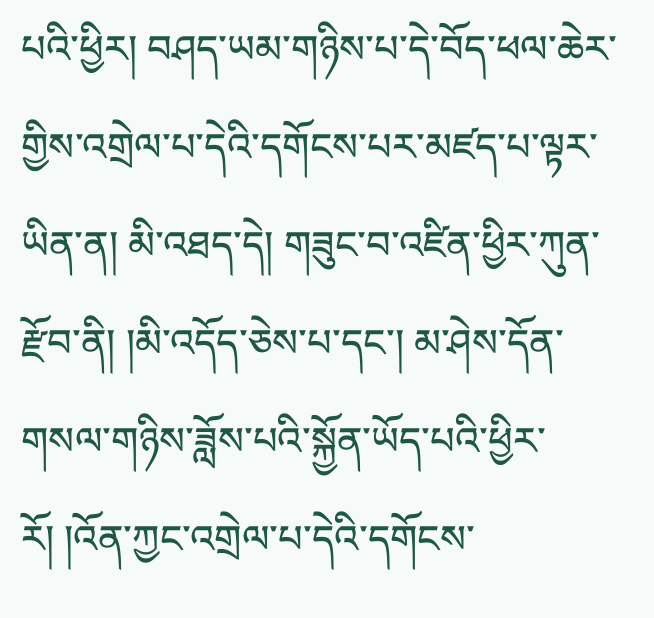པའི་ཕྱིར། བཤད་ཡམ་གཉིས་པ་དེ་བོད་ཕལ་ཆེར་གྱིས་འགྲེལ་པ་དེའི་དགོངས་པར་མཛད་པ་ལྟར་ཡིན་ན། མི་འཐད་དེ། གཟུང་བ་འཛིན་ཕྱིར་ཀུན་རྫོབ་ནི། །མི་འདོད་ཅེས་པ་དང་། མ་ཤེས་དོན་གསལ་གཉིས་ཟློས་པའི་སྐྱོན་ཡོད་པའི་ཕྱིར་རོ། །འོན་ཀྱང་འགྲེལ་པ་དེའི་དགོངས་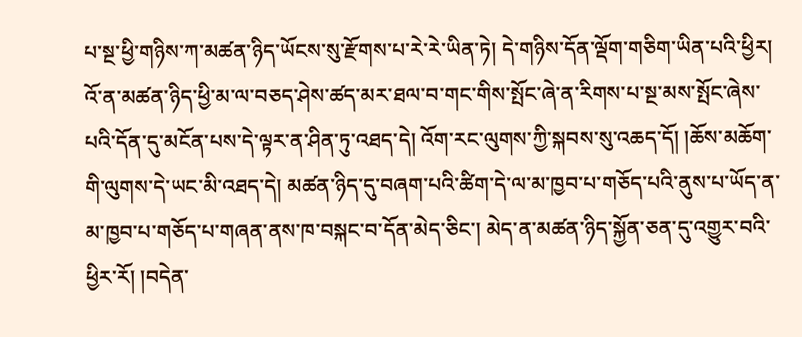པ་སྔ་ཕྱི་གཉིས་ཀ་མཚན་ཉིད་ཡོངས་སུ་རྫོགས་པ་རེ་རེ་ཡིན་ཏེ། དེ་གཉིས་དོན་ལྡོག་གཅིག་ཡིན་པའི་ཕྱིར། འོ་ན་མཚན་ཉིད་ཕྱི་མ་ལ་བཅད་ཤེས་ཚད་མར་ཐལ་བ་གང་གིས་སྤོང་ཞེ་ན་རིགས་པ་སྔ་མས་སྤོང་ཞེས་པའི་དོན་དུ་མངོན་པས་དེ་ལྟར་ན་ཤིན་ཏུ་འཐད་དེ། འོག་རང་ལུགས་ཀྱི་སྐབས་སུ་འཆད་དོ། །ཆོས་མཆོག་གི་ལུགས་དེ་ཡང་མི་འཐད་དེ། མཚན་ཉིད་དུ་བཞག་པའི་ཚིག་དེ་ལ་མ་ཁྱབ་པ་གཅོད་པའི་ནུས་པ་ཡོད་ན་མ་ཁྱབ་པ་གཅོད་པ་གཞན་ནས་ཁ་བསྐང་བ་དོན་མེད་ཅིང་། མེད་ན་མཚན་ཉིད་སྐྱོན་ཅན་དུ་འགྱུར་བའི་ཕྱིར་རོ། །བདེན་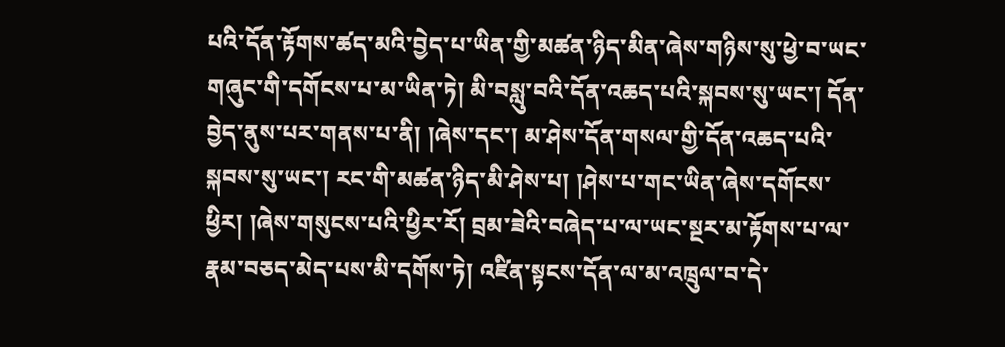པའི་དོན་རྟོགས་ཚད་མའི་བྱེད་པ་ཡིན་གྱི་མཚན་ཉིད་མིན་ཞེས་གཉིས་སུ་ཕྱེ་བ་ཡང་གཞུང་གི་དགོངས་པ་མ་ཡིན་ཏེ། མི་བསླུ་བའི་དོན་འཆད་པའི་སྐབས་སུ་ཡང་། དོན་བྱེད་ནུས་པར་གནས་པ་ནི། །ཞེས་དང་། མ་ཤེས་དོན་གསལ་གྱི་དོན་འཆད་པའི་སྐབས་སུ་ཡང་། རང་གི་མཚན་ཉིད་མི་ཤེས་པ། །ཤེས་པ་གང་ཡིན་ཞེས་དགོངས་ཕྱིར། །ཞེས་གསུངས་པའི་ཕྱིར་རོ། བྲམ་ཟེའི་བཞེད་པ་ལ་ཡང་སྔར་མ་རྟོགས་པ་ལ་རྣམ་བཅད་མེད་པས་མི་དགོས་ཏེ། འཛིན་སྟངས་དོན་ལ་མ་འཁྲུལ་བ་དེ་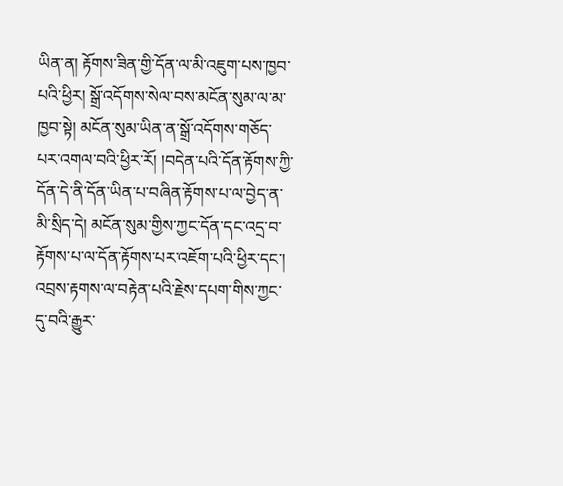ཡིན་ན། རྟོགས་ཟིན་གྱི་དོན་ལ་མི་འཇུག་པས་ཁྱབ་པའི་ཕྱིར། སྒྲོ་འདོགས་སེལ་བས་མངོན་སུམ་ལ་མ་ཁྱབ་སྟེ། མངོན་སུམ་ཡིན་ན་སྒྲོ་འདོགས་གཅོད་པར་འགལ་བའི་ཕྱིར་རོ། །བདེན་པའི་དོན་རྟོགས་ཀྱི་དོན་དེ་ནི་དོན་ཡིན་པ་བཞིན་རྟོགས་པ་ལ་བྱེད་ན་མི་སྲིད་དེ། མངོན་སུམ་གྱིས་ཀྱང་དོན་དང་འདྲ་བ་རྟོགས་པ་ལ་དོན་རྟོགས་པར་འཇོག་པའི་ཕྱིར་དང་། འབྲས་རྟགས་ལ་བརྟེན་པའི་རྗེས་དཔག་གིས་ཀྱང་དུ་བའི་རྒྱུར་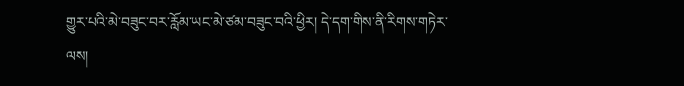གྱུར་པའི་མེ་བཟུང་བར་རློམ་ཡང་མེ་ཙམ་བཟུང་བའི་ཕྱིར། དེ་དག་གིས་ནི་རིགས་གཏེར་ལས།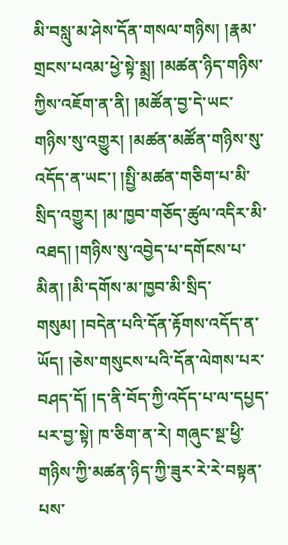མི་བསླུ་མ་ཤེས་དོན་གསལ་གཉིས། །རྣམ་གྲངས་པའམ་ཕྱེ་སྟེ་སྨྲ། །མཚན་ཉིད་གཉིས་ཀྱིས་འཇོག་ན་ནི། །མཚོན་བྱ་དེ་ཡང་གཉིས་སུ་འགྱུར། །མཚན་མཚོན་གཉིས་སུ་འདོད་ན་ཡང་། །སྤྱི་མཚན་གཅིག་པ་མི་སྲིད་འགྱུར། །མ་ཁྱབ་གཅོད་ཚུལ་འདིར་མི་འཐད། །གཉིས་སུ་འབྱེད་པ་དགོངས་པ་མིན། །མི་དགོས་མ་ཁྱབ་མི་སྲིད་གསུམ། །བདེན་པའི་དོན་རྟོགས་འདོད་ན་ཡོད། །ཅེས་གསུངས་པའི་དོན་ལེགས་པར་བཤད་དོ། །ད་ནི་བོད་ཀྱི་འདོད་པ་ལ་དཔྱད་པར་བྱ་སྟེ། ཁ་ཅིག་ན་རེ། གཞུང་སྔ་ཕྱི་གཉིས་ཀྱི་མཚན་ཉིད་ཀྱི་ཟུར་རེ་རེ་བསྟན་པས་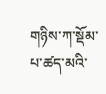གཉིས་ཀ་སྡོམ་པ་ཚད་མའི་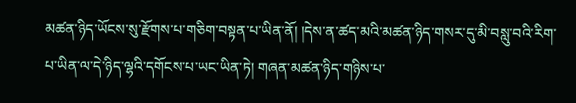མཚན་ཉིད་ཡོངས་སུ་རྫོགས་པ་གཅིག་བསྟན་པ་ཡིན་ནོ། །དེས་ན་ཚད་མའི་མཚན་ཉིད་གསར་དུ་མི་བསླུ་བའི་རིག་པ་ཡིན་ལ་དེ་ཉིད་ལྷའི་དགོངས་པ་ཡང་ཡིན་ཏེ། གཞན་མཚན་ཉིད་གཉིས་པ་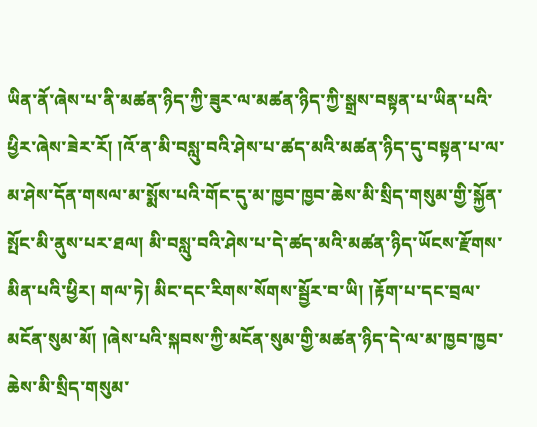ཡིན་ནོ་ཞེས་པ་ནི་མཚན་ཉིད་ཀྱི་ཟུར་ལ་མཚན་ཉིད་ཀྱི་སྒྲས་བསྟན་པ་ཡིན་པའི་ཕྱིར་ཞེས་ཟེར་རོ། །འོ་ན་མི་བསླུ་བའི་ཤེས་པ་ཚད་མའི་མཚན་ཉིད་དུ་བསྟན་པ་ལ་མ་ཤེས་དོན་གསལ་མ་སྨོས་པའི་གོང་དུ་མ་ཁྱབ་ཁྱབ་ཆེས་མི་སྲིད་གསུམ་གྱི་སྐྱོན་སྤོང་མི་ནུས་པར་ཐལ། མི་བསླུ་བའི་ཤེས་པ་དེ་ཚད་མའི་མཚན་ཉིད་ཡོངས་རྫོགས་མིན་པའི་ཕྱིར། གལ་ཏེ། མིང་དང་རིགས་སོགས་སྦྱོར་བ་ཡི། །རྟོག་པ་དང་བྲལ་མངོན་སུམ་མོ། །ཞེས་པའི་སྐབས་ཀྱི་མངོན་སུམ་གྱི་མཚན་ཉིད་དེ་ལ་མ་ཁྱབ་ཁྱབ་ཆེས་མི་སྲིད་གསུམ་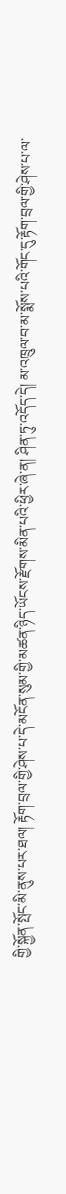གྱི་སྐྱོན་སྤོང་མི་ནུས་པར་ཐལ། རྟོག་བྲལ་གྱི་ཤེས་པ་དེ་མངོན་སུམ་གྱི་མཚན་ཉིད་ཡོངས་རྫོགས་མིན་པའི་ཕྱིར་ཞེ་ན། ཤིན་ཏུ་འདོད་དེ། མ་འཁྲུལ་བ་མ་སྨོས་པའི་གོང་དུ་རྟོག་བྲལ་གྱི་ཤེས་པ་ལ་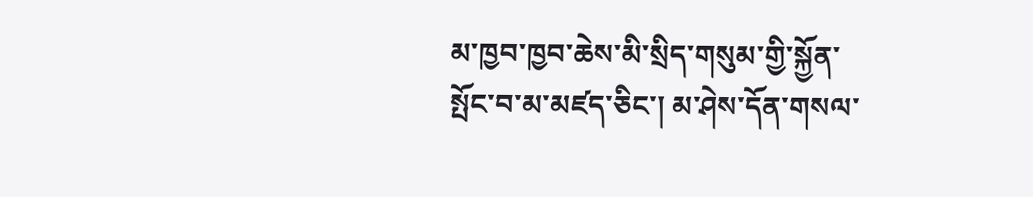མ་ཁྱབ་ཁྱབ་ཆེས་མི་སྲིད་གསུམ་གྱི་སྐྱོན་སྤོང་བ་མ་མཛད་ཅིང་། མ་ཤེས་དོན་གསལ་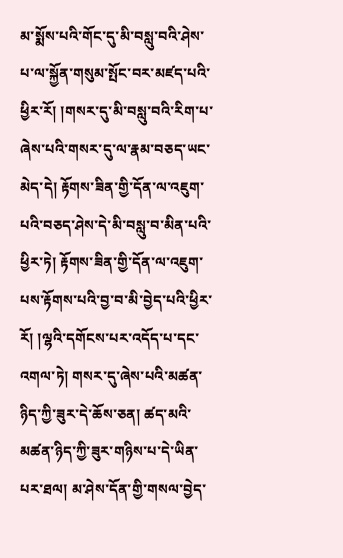མ་སྨོས་པའི་གོང་དུ་མི་བསླུ་བའི་ཤེས་པ་ལ་སྐྱོན་གསུམ་སྤོང་བར་མཛད་པའི་ཕྱིར་རོ། །གསར་དུ་མི་བསླུ་བའི་རིག་པ་ཞེས་པའི་གསར་དུ་ལ་རྣམ་བཅད་ཡང་མེད་དེ། རྟོགས་ཟིན་གྱི་དོན་ལ་འཇུག་པའི་བཅད་ཤེས་དེ་མི་བསླུ་བ་མིན་པའི་ཕྱིར་ཏེ། རྟོགས་ཟིན་གྱི་དོན་ལ་འཇུག་པས་རྟོགས་པའི་བྱ་བ་མི་བྱེད་པའི་ཕྱིར་རོ། །ལྷའི་དགོངས་པར་འདོད་པ་དང་འགལ་ཏེ། གསར་དུ་ཞེས་པའི་མཚན་ཉིད་ཀྱི་ཟུར་དེ་ཆོས་ཅན། ཚད་མའི་མཚན་ཉིད་ཀྱི་ཟུར་གཉིས་པ་དེ་ཡིན་པར་ཐལ། མ་ཤེས་དོན་གྱི་གསལ་བྱེད་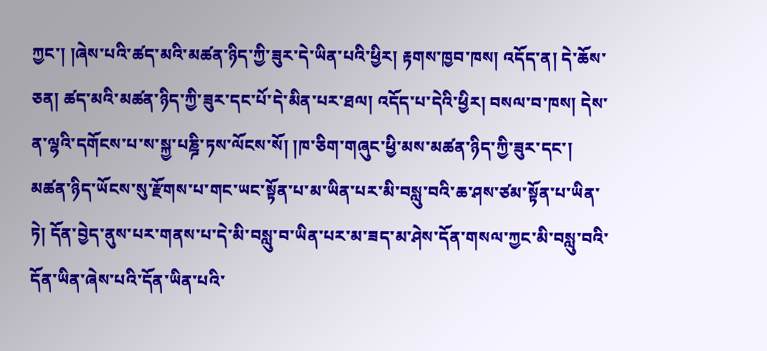ཀྱང་། །ཞེས་པའི་ཚད་མའི་མཚན་ཉིད་ཀྱི་ཟུར་དེ་ཡིན་པའི་ཕྱིར། རྟགས་ཁྱབ་ཁས། འདོད་ན། དེ་ཆོས་ཅན། ཚད་མའི་མཚན་ཉིད་ཀྱི་ཟུར་དང་པོ་དེ་མིན་པར་ཐལ། འདོད་པ་དེའི་ཕྱིར། བསལ་བ་ཁས། དེས་ན་ལྷའི་དགོངས་པ་ས་སྐྱ་པཎྜི་ཏས་ལོངས་སོ། །ཁ་ཅིག་གཞུང་ཕྱི་མས་མཚན་ཉིད་ཀྱི་ཟུར་དང་། མཚན་ཉིད་ཡོངས་སུ་རྫོགས་པ་གང་ཡང་སྟོན་པ་མ་ཡིན་པར་མི་བསླུ་བའི་ཆ་ཤས་ཙམ་སྟོན་པ་ཡིན་ཏེ། དོན་བྱེད་ནུས་པར་གནས་པ་དེ་མི་བསླུ་བ་ཡིན་པར་མ་ཟད་མ་ཤེས་དོན་གསལ་ཀྱང་མི་བསླུ་བའི་དོན་ཡིན་ཞེས་པའི་དོན་ཡིན་པའི་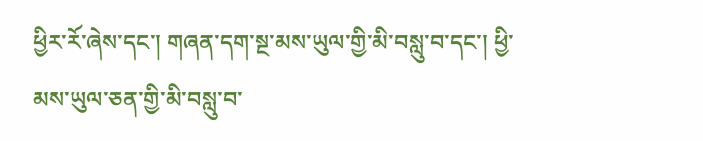ཕྱིར་རོ་ཞེས་དང་། གཞན་དག་སྔ་མས་ཡུལ་གྱི་མི་བསླུ་བ་དང་། ཕྱི་མས་ཡུལ་ཅན་གྱི་མི་བསླུ་བ་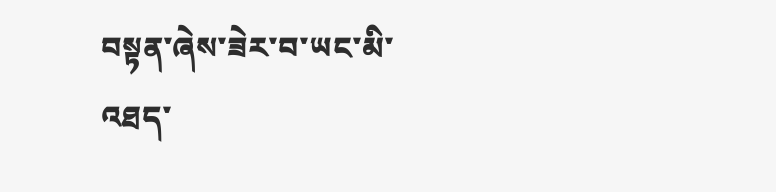བསྟན་ཞེས་ཟེར་བ་ཡང་མི་འཐད་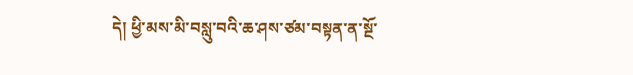དེ། ཕྱི་མས་མི་བསླུ་བའི་ཆ་ཤས་ཙམ་བསྟན་ན་སྔོ་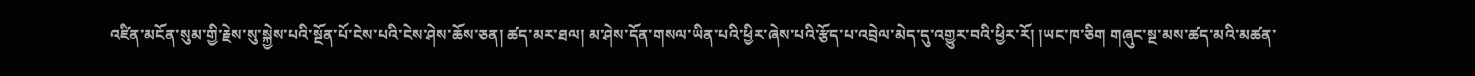འཛིན་མངོན་སུམ་གྱི་རྗེས་སུ་སྐྱེས་པའི་སྔོན་པོ་ངེས་པའི་ངེས་ཤེས་ཆོས་ཅན། ཚད་མར་ཐལ། མ་ཤེས་དོན་གསལ་ཡིན་པའི་ཕྱིར་ཞེས་པའི་རྩོད་པ་འབྲེལ་མེད་དུ་འགྱུར་བའི་ཕྱིར་རོ། །ཡང་ཁ་ཅིག གཞུང་སྔ་མས་ཚད་མའི་མཚན་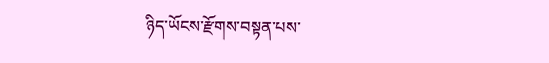ཉིད་ཡོངས་རྫོགས་བསྟན་པས་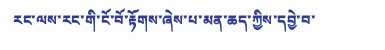རང་ལས་རང་གི་ངོ་བོ་རྟོགས་ཞེས་པ་མན་ཆད་ཀྱིས་དབྱེ་བ་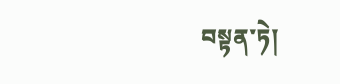བསྟན་ཏེ།